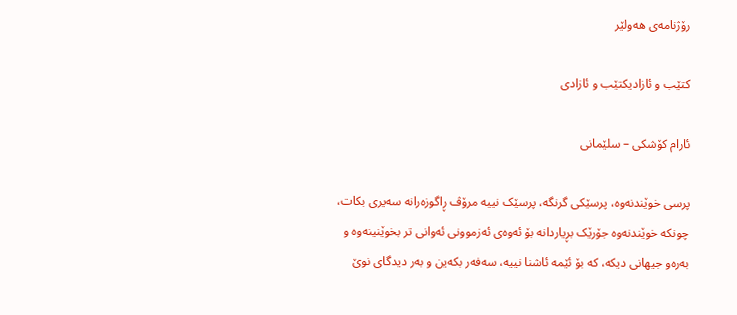رۆژنامەی ھەولێر

کتێب و ئازادیکتێب و ئازادی

ئارام كۆشكی – سلێمانی

پرسی خوێندنەوە، پرسێکی گرنگە، پرسێک نییە مرۆڤ ڕاگوزەرانە سەیری بکات، چونکە خوێندنەوە جۆرێک بڕیاردانە بۆ ئەوەی ئەزموونی ئەوانی تر بخوێنینەوە و بەرەو جیهانی دیکە، کە بۆ ئێمە ئاشنا نییە، سەفەر بکەین و بەر دیدگای نوێ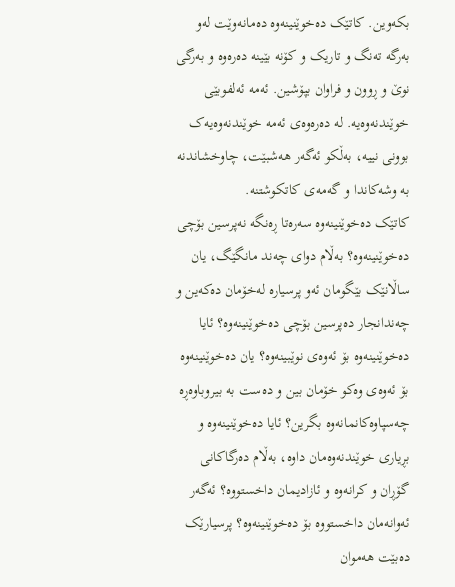بکەوین. کاتێک دەخوێنینەوە دەمانەوێت لەو بەرگە تەنگ و تاریک و کۆنە بێینە دەرەوە و بەرگی نوێ و ڕوون و فراوان بپۆشین. ئەمە ئەلفوبێی خوێندنەوەیە. لە دەرەوەی ئەمە خوێندنەوەیەک بوونی نییە، بەڵکو ئەگەر هەشبێت، چاوخشاندنە بە وشەکاندا و گەمەی کاتکوشتنە.
کاتێک دەخوێنینەوە سەرەتا ڕەنگە نەپرسین بۆچی دەخوێنینەوە؟ بەڵام دوای چەند مانگێگ، یان ساڵانێک بێگومان ئەو پرسیارە لەخۆمان دەکەین و چەندانجار دەپرسین بۆچی دەخوێنینەوە؟ ئایا دەخوێنینەوە بۆ ئەوەی نوێبینەوە؟ یان دەخوێنینەوە بۆ ئەوەی وەکو خۆمان بین و دەست بە بیروباوەڕە چەسپاوەکانمانەوە بگرین؟ ئایا دەخوێنینەوە و بڕیاری خوێندنەوەمان داوە، بەڵام دەرگاکانی گۆڕان و کرانەوە و ئازادیمان داخستووە؟ ئەگەر ئەوانەمان داخستووە بۆ دەخوێنینەوە؟ پرسیارێک دەبێت هەموان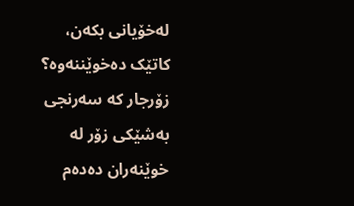لەخۆیانی بکەن، کاتێک دەخوێننەوە؟
زۆرجار کە سەرنجی بەشێکی زۆر لە خوێنەران دەدەم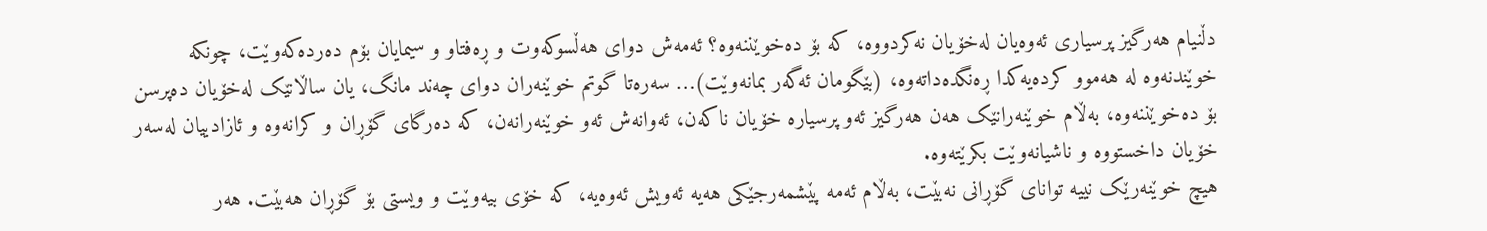دڵنیام هەرگیز پرسیاری ئەوەیان لەخۆیان نەکردووە، کە بۆ دەخوێننەوە؟ ئەمەش دوای هەڵسوکەوت و ڕەفتاو و سیمایان بۆم دەردەکەوێت، چونکە خوێندنەوە لە هەموو کردەیەکدا ڕەنگدەداتەوە، (بێگومان ئەگەر بمانەوێت)… سەرەتا گوتم خوێنەران دوای چەند مانگ، یان ساڵانێک لەخۆیان دەپرسن بۆ دەخوێننەوە، بەڵام خوێنەرانێک هەن هەرگیز ئەو پرسیارە خۆیان ناکەن، ئەوانەش ئەو خوێنەرانەن، کە دەرگای گۆڕان و کرانەوە و ئازادییان لەسەر خۆیان داخستووە و ناشیانەوێت بکرێتەوە.
هیچ خوێنەرێک نییە توانای گۆڕانی نەبێت، بەڵام ئەمە پێشمەرجێکی هەیە ئەویش ئەوەیە، کە خۆی بیەوێت و ویستی بۆ گۆڕان هەبێت. هەر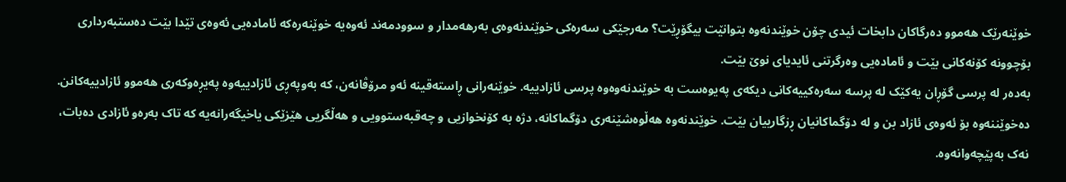خوێنەرێک هەموو دەرگاکان دابخات ئیدی چۆن خوێندنەوە بتوانێت بیگۆڕێت؟ مەرجێکی سەرەکی خوێندنەوەی بەرهەمدار و سوودمەند ئەوەیە خوێنەرەکە ئامادەیی ئەوەی تێدا بێت دەستبەرداری بۆچوونە کۆنەکانی بێت و ئامادەیی وەرگرتنی ئایدیای نوێ بێت.
بەدەر لە پرسی گۆڕان یەکێک لە پرسە سەرەکییەکانی دیکەی پەیوەست بە خوێندنەوەوە پرسی ئازادییە. خوێنەرانی ڕاستەقینە ئەو مرۆڤانەن، کە بەوپەڕی ئازادییەوە پەیڕەوکەری هەموو ئازادییەکانن. دەخوێننەوە بۆ ئەوەی ئازاد بن و لە دۆگماکانیان ڕزگارییان بێت. خوێندنەوە هەڵوەشێنەری دۆگماکانە، دژە بە کۆنخوازیی و چەقبەستوویی و هەڵگریی هێزێکی یاخیگەرانەیە کە تاک بەرەو ئازادی دەبات، نەک بەپێچەوانەوە.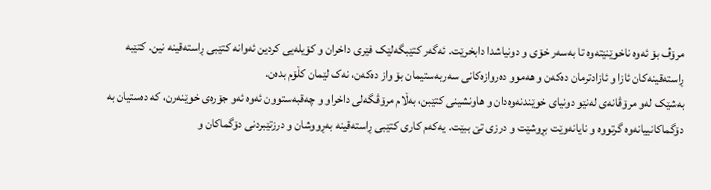مرۆڤ بۆ ئەوە ناخوێنێتەوە تا بەسەر خۆی و دونیاشدا دابخرێت. ئەگەر کتێبگەلێک فێری داخران و کۆیلەیی کردین ئەوانە کتێبی ڕاستەقینە نین. کتێبە ڕاستەقینەکان ئازا و ئازادترمان دەکەن و هەموو دەروازەکانی سەربەستیمان بۆ واز دەکەن، نەک لێمان کڵۆم بدەن.
بەشێک لەو مرۆڤانەی لەنێو دونیای خوێندنەوەدان و هاونشینی کتێبن، بەڵام مرۆڤگەلی داخراو و چەقبەستوون ئەوە ئەو جۆرەی خوێنەرن، کە دەستیان بە دۆگماکانییانەوە گرتووە و نایانەوێت بڕوشێت و درزی تێ ببێت. یەکەم کاری کتێبی ڕاستەقینە بەڕووشان و درزتێبردنی دۆگماکان و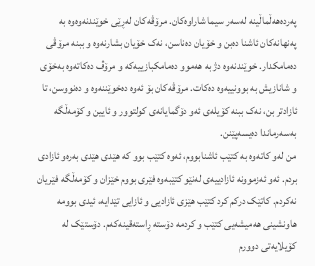پەردەهەڵماڵینە لەسەر سیما شاراوەکان. مرۆڤەکان لەڕێی خوێندنەوەوە بە پەنهانەکان ئاشنا دەبن و خۆیان دەناسن، نەک خۆیان بشارنەوە و ببنە مرۆڤی دەمامکدار. خوێندنەوە دژ بە هەموو دەمامکبازییەکە و مرۆڤ دەکاتەوە بەخۆی و شانازیش بە بوونییەوە دەکات. مرۆڤەکان بۆ ئەوە دەخوێننەوە و دەنووسن، تا ئازادتر بن، نەک ببنە کۆیلەی ئەو دۆگمایانەی کولتوور و ئایین و کۆمەڵگە بەسەرماندا دەیسەپێنن.
من لەو کاتەوە بە کتێب ئاشنابووم، ئەوە کتێب بوو کە هێدی هێدی بەرەو ئازادی بردم. ئەو ئەزموونە ئازادییەی لەنێو کتێبەوە فێری بووم خێزان و کۆمەڵگە فێریان نەکردم. کاتێک درکم کرد کتێب هێزی ئازادیی و ئازایی تێدایە، ئیدی بوومە هاونشینی هەمیشەیی کتێب و کردمە دۆستە ڕاستەقینەکەم. دۆستێک لە کۆیلایەتی دوورم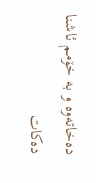دەخاتەوە و بە خۆمم ئاشنا دەکات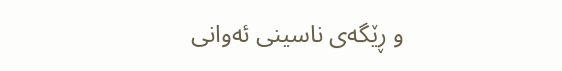و ڕێگەی ناسینی ئەوانی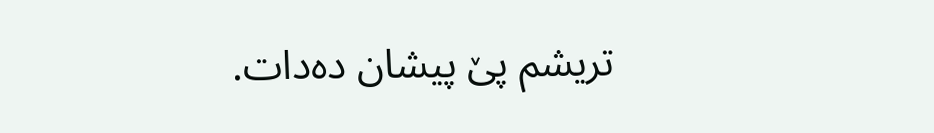تریشم پێ پیشان دەدات.